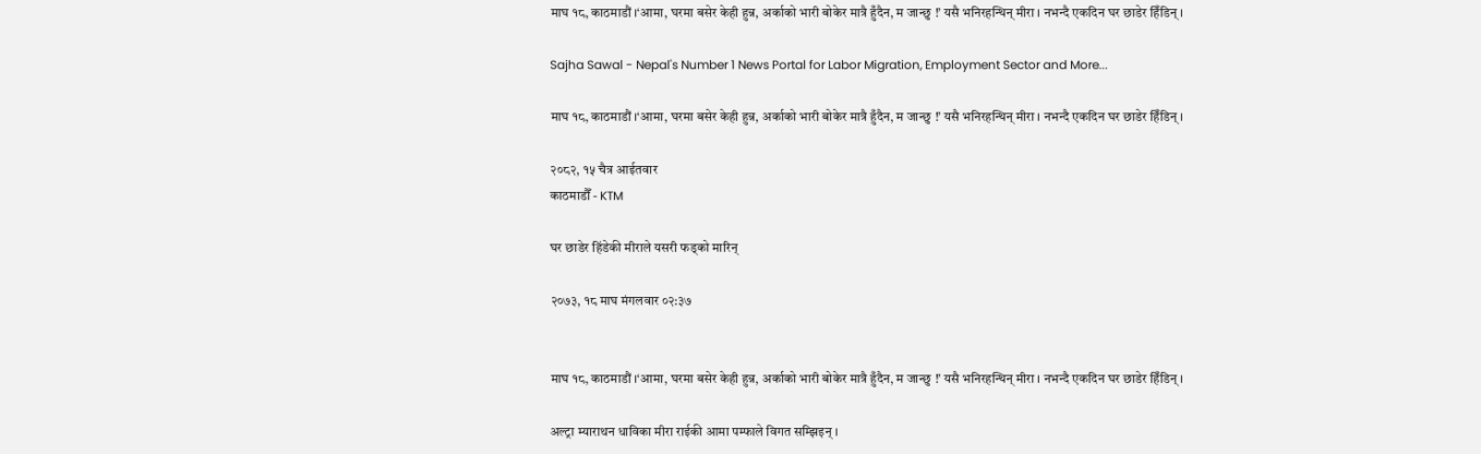माघ १८, काठमाडौं ।‘आमा, घरमा बसेर केही हुन्न, अर्काको भारी बोकेर मात्रै हुँदैन, म जान्छु !’ यसै भनिरहन्थिन् मीरा । नभन्दै एकदिन घर छाडेर हिँडिन् ।

Sajha Sawal - Nepal's Number 1 News Portal for Labor Migration, Employment Sector and More...

माघ १८, काठमाडौं ।‘आमा, घरमा बसेर केही हुन्न, अर्काको भारी बोकेर मात्रै हुँदैन, म जान्छु !’ यसै भनिरहन्थिन् मीरा । नभन्दै एकदिन घर छाडेर हिँडिन् ।

२०८२, १५ चैत्र आईतवार
काठमाडौँ - KTM

घर छाडेर हिंडेकी मीराले यसरी फड्को मारिन्

२०७३, १८ माघ मंगलवार ०२:३७


माघ १८, काठमाडौं ।‘आमा, घरमा बसेर केही हुन्न, अर्काको भारी बोकेर मात्रै हुँदैन, म जान्छु !’ यसै भनिरहन्थिन् मीरा । नभन्दै एकदिन घर छाडेर हिँडिन् ।

अल्ट्रा म्याराथन धाविका मीरा राईकी आमा पम्फाले विगत सम्झिइन् ।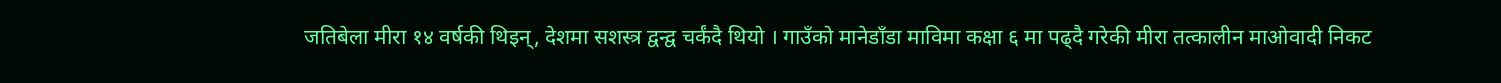जतिबेला मीरा १४ वर्षकी थिइन्, देशमा सशस्त्र द्वन्द्व चर्कंदै थियो । गाउँको मानेडाँडा माविमा कक्षा ६ मा पढ्दै गरेकी मीरा तत्कालीन माओवादी निकट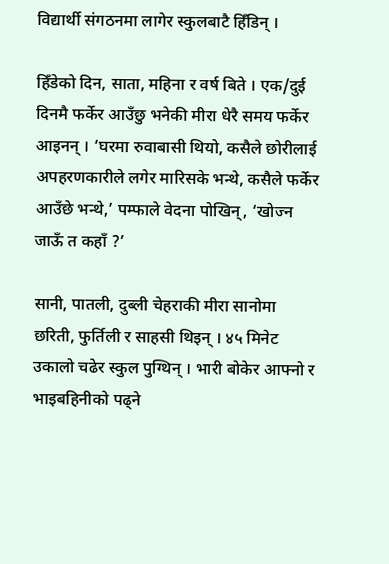विद्यार्थी संगठनमा लागेर स्कुलबाटै हिँडिन् ।

हिँडेको दिन, साता, महिना र वर्ष बिते । एक/दुई दिनमै फर्केर आउँछु भनेकी मीरा धेरै समय फर्केर आइनन् । ‘घरमा रुवाबासी थियो, कसैले छोरीलाई अपहरणकारीले लगेर मारिसके भन्थे, कसैले फर्केर आउँछे भन्थे,’ पम्फाले वेदना पोखिन्, ‘खोज्न जाऊँ त कहाँ ?’

सानी, पातली, दुब्ली चेहराकी मीरा सानोमा छरिती, फुर्तिली र साहसी थिइन् । ४५ मिनेट उकालो चढेर स्कुल पुग्थिन् । भारी बोकेर आफ्नो र भाइबहिनीको पढ्ने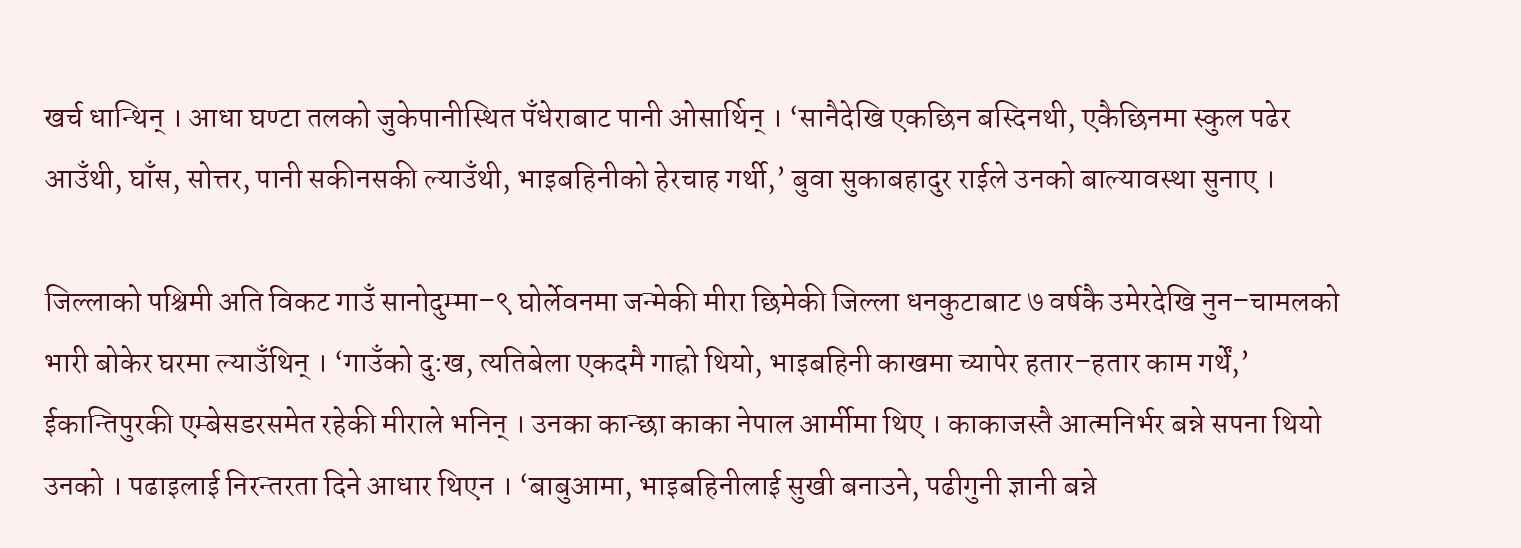खर्च धान्थिन् । आधा घण्टा तलको जुकेपानीस्थित पँधेराबाट पानी ओसार्थिन् । ‘सानैदेखि एकछिन बस्दिनथी, एकैछिनमा स्कुल पढेर आउँथी, घाँस, सोत्तर, पानी सकीनसकी ल्याउँथी, भाइबहिनीको हेरचाह गर्थी,’ बुवा सुकाबहादुर राईले उनको बाल्यावस्था सुनाए ।

जिल्लाको पश्चिमी अति विकट गाउँ सानोदुम्मा–९ घोर्लेवनमा जन्मेकी मीरा छिमेकी जिल्ला धनकुटाबाट ७ वर्षकै उमेरदेखि नुन–चामलको भारी बोकेर घरमा ल्याउँथिन् । ‘गाउँको दु:ख, त्यतिबेला एकदमै गाह्रो थियो, भाइबहिनी काखमा च्यापेर हतार–हतार काम गर्थें,’ ईकान्तिपुरकी एम्बेसडरसमेत रहेकी मीराले भनिन् । उनका कान्छा काका नेपाल आर्मीमा थिए । काकाजस्तै आत्मनिर्भर बन्ने सपना थियो उनको । पढाइलाई निरन्तरता दिने आधार थिएन । ‘बाबुआमा, भाइबहिनीलाई सुखी बनाउने, पढीगुनी ज्ञानी बन्ने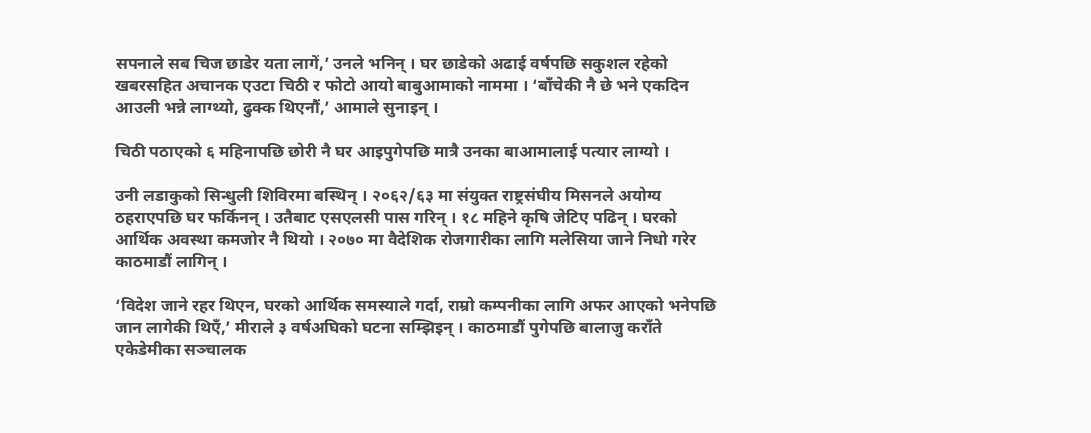सपनाले सब चिज छाडेर यता लागें,’ उनले भनिन् । घर छाडेको अढाई वर्षपछि सकुशल रहेको खबरसहित अचानक एउटा चिठी र फोटो आयो बाबुआमाको नाममा । ‘बाँचेकी नै छे भने एकदिन आउली भन्ने लाग्थ्यो, ढुक्क थिएनौं,’ आमाले सुनाइन् ।

चिठी पठाएको ६ महिनापछि छोरी नै घर आइपुगेपछि मात्रै उनका बाआमालाई पत्यार लाग्यो ।

उनी लडाकुको सिन्धुली शिविरमा बस्थिन् । २०६२/६३ मा संयुक्त राष्ट्रसंघीय मिसनले अयोग्य ठहराएपछि घर फर्किनन् । उतैबाट एसएलसी पास गरिन् । १८ महिने कृषि जेटिए पढिन् । घरको आर्थिक अवस्था कमजोर नै थियो । २०७० मा वैदेशिक रोजगारीका लागि मलेसिया जाने निधो गरेर काठमाडौं लागिन् ।

‘विदेश जाने रहर थिएन, घरको आर्थिक समस्याले गर्दा, राम्रो कम्पनीका लागि अफर आएको भनेपछि जान लागेकी थिएँ,’ मीराले ३ वर्षअघिको घटना सम्झिइन् । काठमाडौं पुगेपछि बालाजु कराँते एकेडेमीका सञ्चालक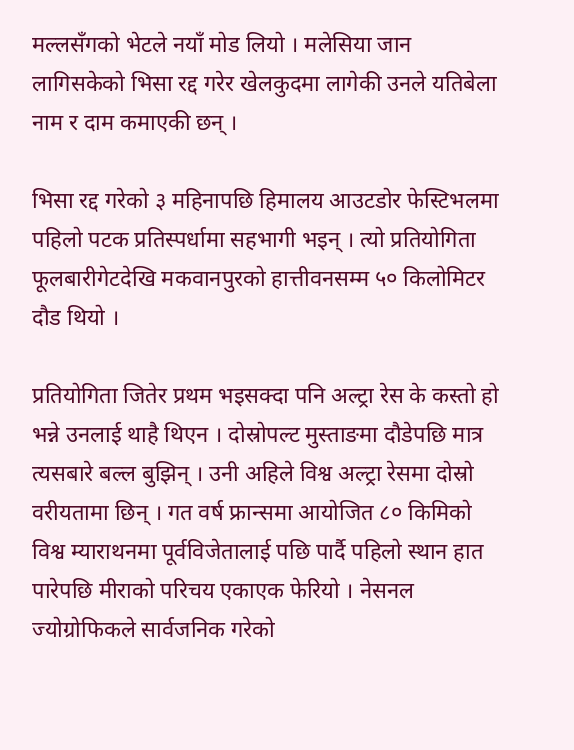मल्लसँगको भेटले नयाँ मोड लियो । मलेसिया जान लागिसकेको भिसा रद्द गरेर खेलकुदमा लागेकी उनले यतिबेला नाम र दाम कमाएकी छन् ।

भिसा रद्द गरेको ३ महिनापछि हिमालय आउटडोर फेस्टिभलमा पहिलो पटक प्रतिस्पर्धामा सहभागी भइन् । त्यो प्रतियोगिता फूलबारीगेटदेखि मकवानपुरको हात्तीवनसम्म ५० किलोमिटर दौड थियो ।

प्रतियोगिता जितेर प्रथम भइसक्दा पनि अल्ट्रा रेस के कस्तो हो भन्ने उनलाई थाहै थिएन । दोस्रोपल्ट मुस्ताङमा दौडेपछि मात्र त्यसबारे बल्ल बुझिन् । उनी अहिले विश्व अल्ट्रा रेसमा दोस्रो वरीयतामा छिन् । गत वर्ष फ्रान्समा आयोजित ८० किमिको विश्व म्याराथनमा पूर्वविजेतालाई पछि पार्दै पहिलो स्थान हात पारेपछि मीराको परिचय एकाएक फेरियो । नेसनल ज्योग्रोफिकले सार्वजनिक गरेको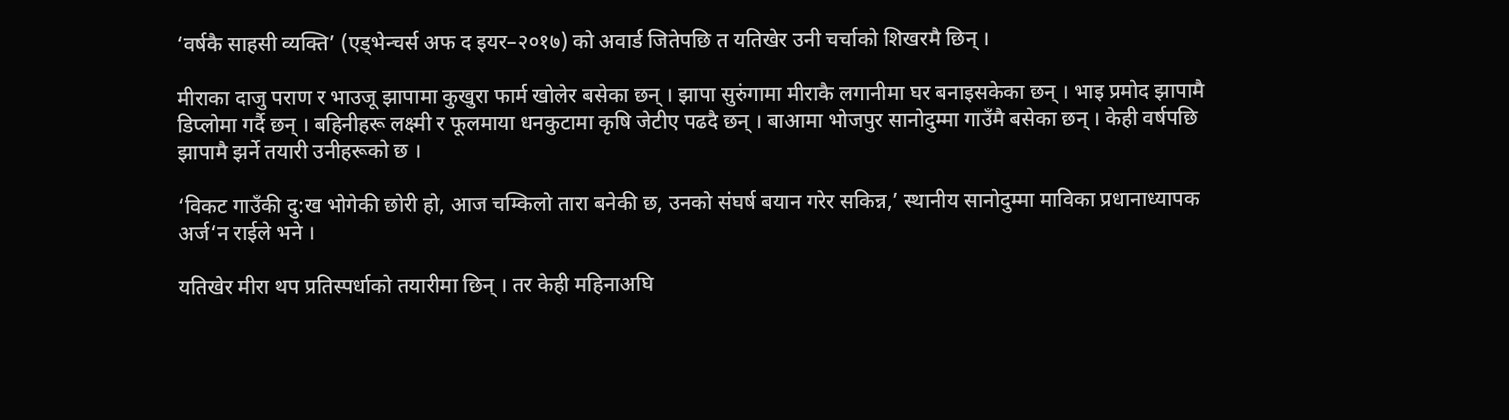‘वर्षकै साहसी व्यक्ति’ (एड्भेन्चर्स अफ द इयर–२०१७) को अवार्ड जितेपछि त यतिखेर उनी चर्चाको शिखरमै छिन् ।

मीराका दाजु पराण र भाउजू झापामा कुखुरा फार्म खोलेर बसेका छन् । झापा सुरुंगामा मीराकै लगानीमा घर बनाइसकेका छन् । भाइ प्रमोद झापामै डिप्लोमा गर्दै छन् । बहिनीहरू लक्ष्मी र फूलमाया धनकुटामा कृषि जेटीए पढदै छन् । बाआमा भोजपुर सानोदुम्मा गाउँमै बसेका छन् । केही वर्षपछि झापामै झर्ने तयारी उनीहरूको छ ।

‘विकट गाउँकी दु:ख भोगेकी छोरी हो, आज चम्किलो तारा बनेकी छ, उनको संघर्ष बयान गरेर सकिन्न,’ स्थानीय सानोदुम्मा माविका प्रधानाध्यापक अर्ज‘न राईले भने ।

यतिखेर मीरा थप प्रतिस्पर्धाको तयारीमा छिन् । तर केही महिनाअघि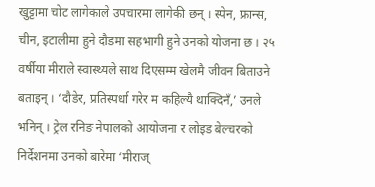खुट्टामा चोट लागेकाले उपचारमा लागेकी छन् । स्पेन, फ्रान्स, चीन, इटालीमा हुने दौडमा सहभागी हुने उनको योजना छ । २५ वर्षीया मीराले स्वास्थ्यले साथ दिएसम्म खेलमै जीवन बिताउने बताइन् । ‘दौडेर, प्रतिस्पर्धा गरेर म कहिल्यै थाक्दिनँ,’ उनले भनिन् । ट्रेल रनिङ नेपालको आयोजना र लोइड बेल्चरको निर्देशनमा उनको बारेमा ‘मीराज्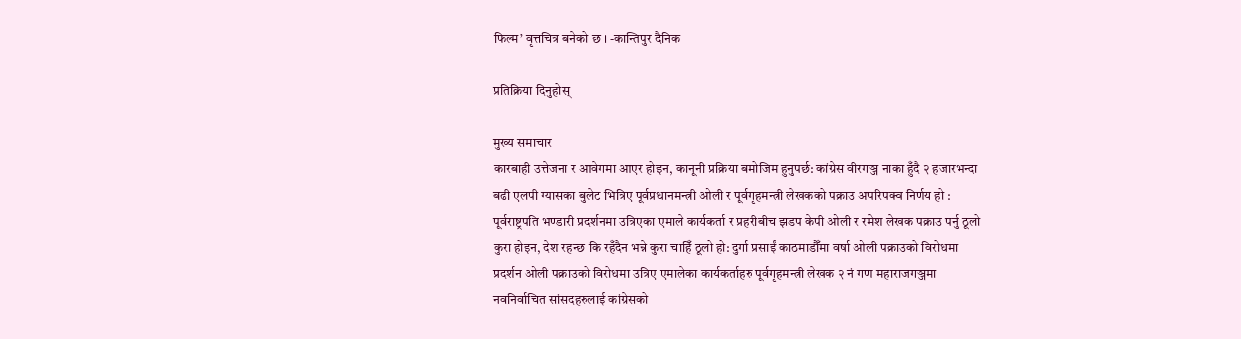फिल्म’ वृत्तचित्र बनेको छ । -कान्तिपुर दैनिक

प्रतिक्रिया दिनुहोस्

मुख्य समाचार
कारबाही उत्तेजना र आवेगमा आएर होइन, कानूनी प्रक्रिया बमोजिम हुनुपर्छ: कांग्रेस वीरगञ्ज नाका हुँदै २ हजारभन्दा बढी एलपी ग्यासका बुलेट भित्रिए पूर्वप्रधानमन्त्री ओली र पूर्वगृहमन्त्री लेखकको पक्राउ अपरिपक्व निर्णय हो : पूर्वराष्ट्रपति भण्डारी प्रदर्शनमा उत्रिएका एमाले कार्यकर्ता र प्रहरीबीच झडप केपी ओली र रमेश लेखक पक्राउ पर्नु ठूलो कुरा होइन, देश रहन्छ कि रहँदैन भन्ने कुरा चाहिँ ठूलो हो: दुर्गा प्रसाईं काठमाडौँमा वर्षा ओली पक्राउको विरोधमा प्रदर्शन ओली पक्राउको विरोधमा उत्रिए एमालेका कार्यकर्ताहरु पूर्वगृहमन्त्री लेखक २ नं गण महाराजगञ्जमा नवनिर्वाचित सांसदहरुलाई कांग्रेसको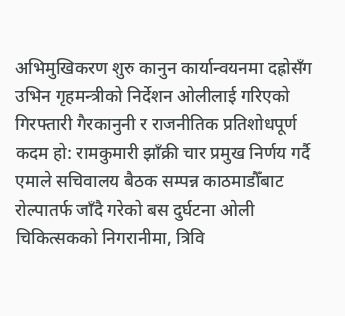अभिमुखिकरण शुरु कानुन कार्यान्वयनमा दह्रोसँग उभिन गृहमन्त्रीको निर्देशन ओलीलाई गरिएको गिरफ्तारी गैरकानुनी र राजनीतिक प्रतिशोधपूर्ण कदम हो: रामकुमारी झाँक्री चार प्रमुख निर्णय गर्दै एमाले सचिवालय बैठक सम्पन्न काठमाडौँबाट रोल्पातर्फ जाँदै गरेको बस दुर्घटना ओली चिकित्सकको निगरानीमा, त्रिवि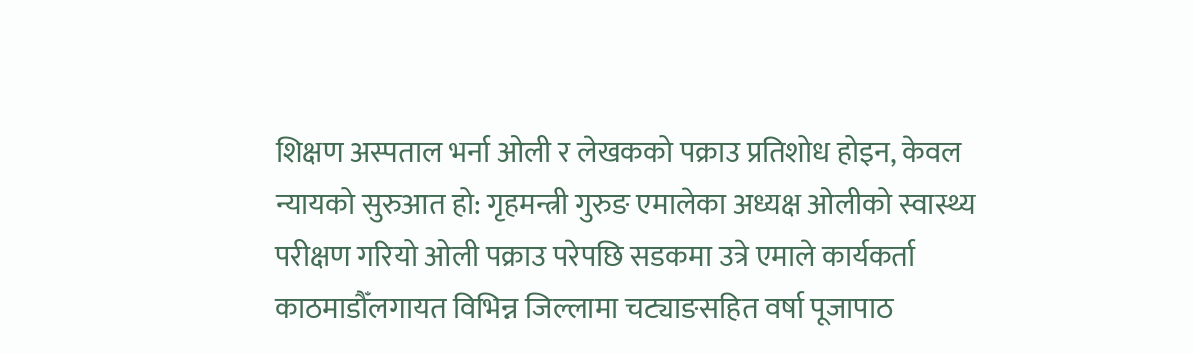शिक्षण अस्पताल भर्ना ओली र लेखकको पक्राउ प्रतिशोध होइन, केवल न्यायको सुरुआत हो: गृहमन्त्री गुरुङ एमालेका अध्यक्ष ओलीको स्वास्थ्य परीक्षण गरियो ओली पक्राउ परेपछि सडकमा उत्रे एमाले कार्यकर्ता काठमाडौँलगायत विभिन्न जिल्लामा चट्याङसहित वर्षा पूजापाठ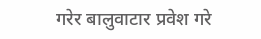गरेर बालुवाटार प्रवेश गरे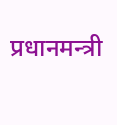प्रधानमन्त्री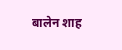बालेन शाह